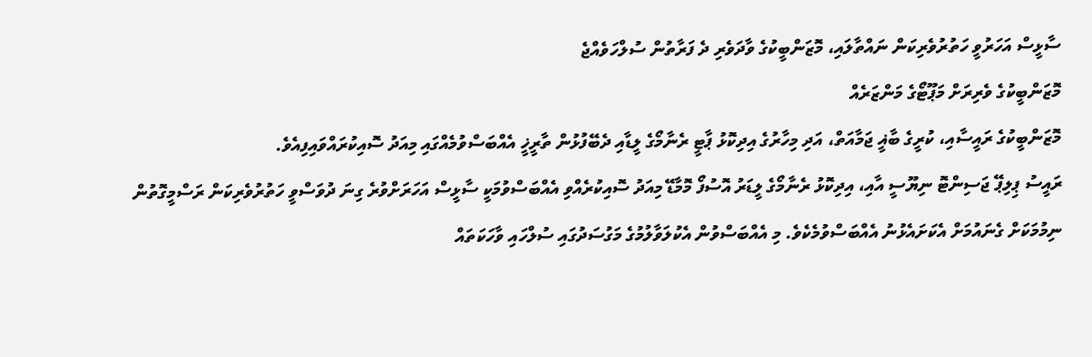ސާޅީސް އަހަރުވީ ހަތުރުވެރިކަން ނައްތާލައި، މޮޒަންބީކުގެ ވާދަވެރި ދެ ފަރާތުން ސުލްހަވެއްޖެ
މޮޒަންބީކުގެ ވެރިރަށް މަޕޫޓޯގެ މަންޒަރެއް
މޮޒަންބީކުގެ ރައީސާއި، ކުރީގެ ބާޣީ ޖަމާއަތް، އަދި މިހާރުގެ އިދިކޮޅު ޕާޓީ ރެނާމޯގެ ލީޑާއި ދެބޭފުޅުން ތާރީޚީ އެއްބަސްވުމެއްގައި މިއަދު ސޮއިކުރައްވައިފިއެވެ.
ރައީސު ޕިލިޕޭ ޖަސިންޓޮ ނިޔޫސީ އާއި، އިދިކޮޅު ރެނާމޯގެ ލީޑަރު އޮސުފޯ މޮމާޑޭ މިއަދު ސޮއިކުރެއްވި އެއްބަސްވުމަކީ ސާޅީސް އަހަރަށްވުރެ ގިނަ ދުވަސްވީ ހަތުރުވެރިކަން ރަސްމީގޮތުން ނިމުމަކަށް ގެނައުމަށް އެކަށައެޅުނު އެއްބަސްވުމެކެވެ. މި އެއްބަސްވުން އެކުލަވާލުމުގެ މަގުސަދުގައި ސުލްހައި ވާހަކަތައް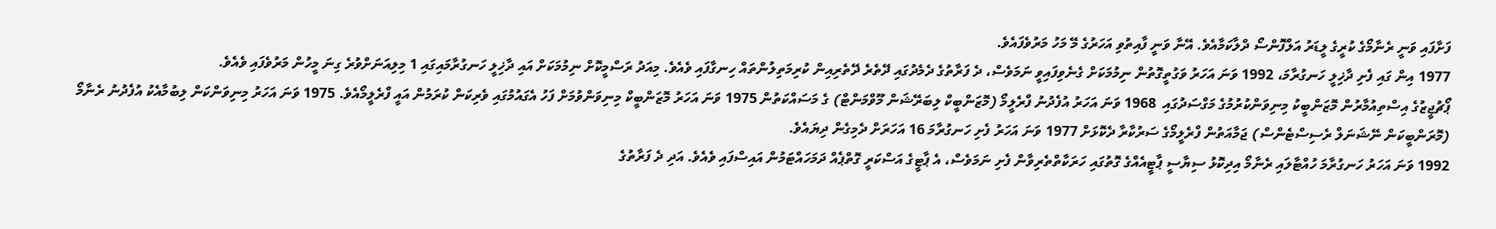ފަށާފައި ވަނީ ރެނާމޯގެ ކުރީގެ ލީޑަރު އަލްފޮންސޯ ދްލާކަމާއެވެ. އޭނާ ވަނީ ފާއިތުވި އަހަރުގެ މޭ މަހު މަރުވެފައެވެ.
1977 އިން ގައި ފެށި ދާޚިލީ ހަނގުރާމަ، 1992 ވަނަ އަހަރު ވަގުތީގޮތުން ނިމުމަކަށް ގެނެވިފައިވީ ނަމަވެސް، ދެ ފަރާތުގެ ދެމެދުގައި ދޭތެރެ ދޭތެރިއިން ކުރިމަތިލުންތައް ހިނގާފައި ވެއެވެ. މިއަދު ރަސްމީކޮށް ނިމުމަކަށް އައި ދާޚިލީ ހަނގުރާމައިގައި 1 މިލިއަނަށްވުރެ ގިނަ މީހުން މަރުވެފައި ވެއެވެ.
ޕޯޗުޖީޒުގެ އިސްތިއުމާރުން މޮޒަންބީކު މިނިވަންކުރުމުގެ މަގްސަދުގައި  1968 ވަނަ އަހަރު އުފެދުނު ފްރެލީމޯ (މޮޒަންބީކް ލިބަރޭޝަން މޫވްމަންޓް) ގެ މަސައްކަތުން 1975 ވަނަ އަހަރު މޮޒަންބީކް މިނިވަންވުމަށް ފަހު އެގައުމުގައި ވެރިކަން ކުރަމުން އައީ ފްރެލީމޯއެވެ. 1975 ވަނަ އަހަރު މިނިވަންކަން ލިބުމާއެކު އުފެދުނު ރެނާމޯ (މޮރަންބީކަން ނޭޝަނަލް ރެސިސްޓެންސް) ޖަމާއަތުން ފްރެލީމޯގެ ސަރުކާރާ ދެކޮޅަށް 1977 ވަނަ އަހަރު ފެށި ހަނގުރާމަ 16 އަހަރަށް ދެމިގެން ދިޔައެވެ.
1992 ވަނަ އަހަރު ހަނގުރާމަ ހުއްޓާލައި ރެނާމޯ އިދިކޮޅު ސިޔާސީ ޕާޓީއެއްގެ ގޮތުގައި ހަރަކާތްތެރިވާން ފެށި ނަމަވެސް، އެ ޕާޓީގެ އަސްކަރީ ގޮތްޕެއް ދަމަހައްޓަމުން އައިސްފައި ވެއެވެ. އަދި ދެ ފަރާތުގެ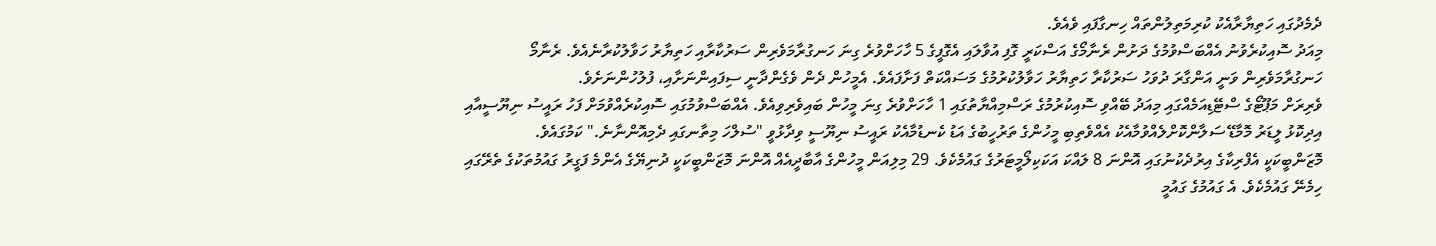ދެމެދުގައި ހަތިޔާރާއެކު ކުރިމަތިލުންތައް ހިނގާފައި ވެއެވެ.
މިއަދު ސޮއިކުރެވުނު އެއްބަސްވުމުގެ ދަށުން ރެނާމޯގެ އަސްކަރީ ގޮފި އުވާލައި އެގޮފީގެ 5 ހާހަށްވުރެ ގިނަ ހަނގުރާމަވެރިން ސަރުކާރާއި ހަތިޔާރު ހަވާލުކުރާނެއެވެ. ރެނާމޯ ހަނގުރާމަވެރިން ވަނީ އަންގާރަ ދުވަހު ސަރުކާރާ ހަތިޔާރު ހަވާލުކުރުމުގެ މަސައްކަތް ފަށާފައެވެ. އެމީހުން ދެން ވެގެންދާނީ ސިފައިންނަށާއި، ފުލުހުންނަށެވެ.
ވެރިރަށް މަޕޫޓޯގެ ސްޓޭޑިއަމެއްގައި މިއަދު ބޭއްވި ސޮއިކުރުމުގެ ރަސްމިއްޔާތުގައި 1 ހާހަށްވުރެ ގިނަ މީހުން ބައިވެރިވިއެވެ. އެއްބަސްވުމުގައި ސޮއިކުރެއްވުމަށް ފަހު ރައީސު ނިޔޫސީއާއި އިދިކޮޅު ލީޑަރު މޮމާޑޭ ސަލާންކޮށްލެއްވުމާއެކު އެއްވެތިބި މީހުންގެ ތަރުހީބުގެ އަޑު ކެނޑުމާއެކު ރައީސު ނިޔޫސީ ވިދާޅުވީ "ސުލްހަ މިތާނގައި ދެމިއޮންނާނެ." ކަމުގައެވެ.
މޮޒަންބީކަކީ އެފްރިކާގެ އިރުދެކުނުގައި އޮންނަ 8 ލައްކަ އަކަކިލޯމީޓަރުގެ ގައުމެކެވެ. 29 މިލިއަން މީހުންގެ އާބާދީއެއް އޮންނަ މޮޒަންބީކަކީ ދުނިޔޭގެ އެންމެ ފަގީރު ގައުމުތަކުގެ ތެރޭގައި ހިމެނޭ ގައުމެކެވެ. އެ ގައުމުގެ ގައުމީ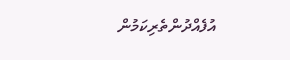އުފެއްދުންތެރިކަމުން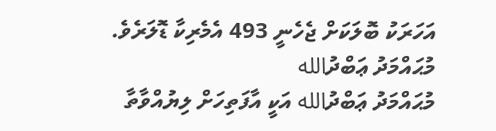އަހަރަކު ބޮލަކަށް ޖެހެނީ 493 އެމެރިކާ ޑޮލަރެވެ.
މުޙައްމަދު ޢަބްދުالله
މުޙައްމަދު ޢަބްދުالله އަކީ އާފަތިހަށް ލިޔުއްވާތާ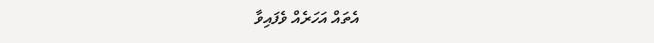އެތައް އަހަރެއް ވެފައިވާ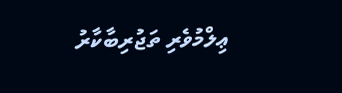ޢިލްމުވެރި ތަޖުރިބާކާރު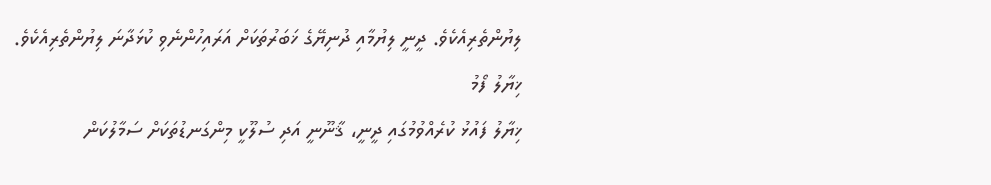ލިޔުންތެރިއެކެވެ. ދީނީ ލިޔުމާއި ދުނިޔޭގެ ޚަބަރުތަކަށް އަރައިހުންނެވި ކުޅަދާނަ ލިޔުންތެރިއެކެވެ.
ޚިޔާލު ފޯމު
ޚިޔާލު ފައުޅު ކުރެއްވުމުގައި ދީނީ، ޤާނޫނީ އަދި ސުލޫކީ މިންގަނޑުތަކަށް ސަމާލުކަން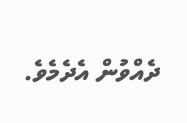ދެއްވުން އެދެމެވެ.